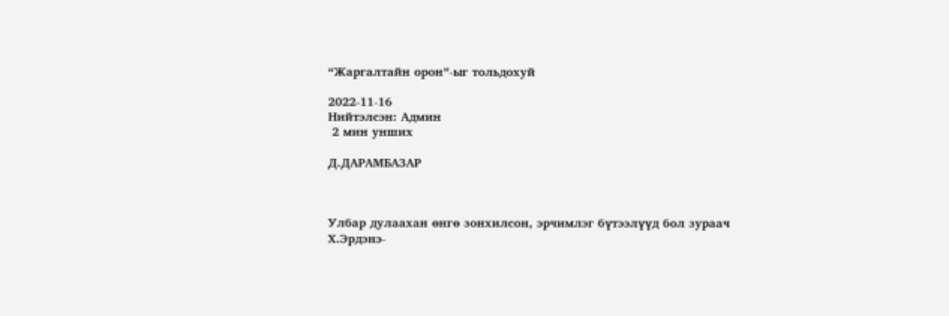“Жаргалтайн орон”-ыг тольдохуй

2022-11-16
Нийтэлсэн: Админ
 2 мин унших

Д.ДАРАМБАЗАР



Улбар дулаахан өнгө зонхилсон, эрчимлэг бүтээлүүд бол зураач Х.Эрдэнэ-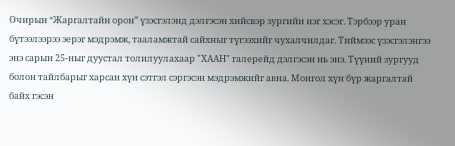Очирын “Жаргалтайн орон” үзэсгэлэнд дэлгэсэн хийсвэр зургийн нэг хэсэг. Тэрбээр уран бүтээлээрээ эерэг мэдрэмж, тааламжтай сайхныг түгээхийг чухалчилдаг. Тиймээс үзэсгэлэнгээ энэ сарын 25-ныг дуустал толилуулахаар "ХААН" галерейд дэлгэсэн нь энэ. Түүний зургууд болон тайлбарыг харсан хүн сэтгэл сэргэсэн мэдрэмжийг авна. Монгол хүн бүр жаргалтай байх гэсэн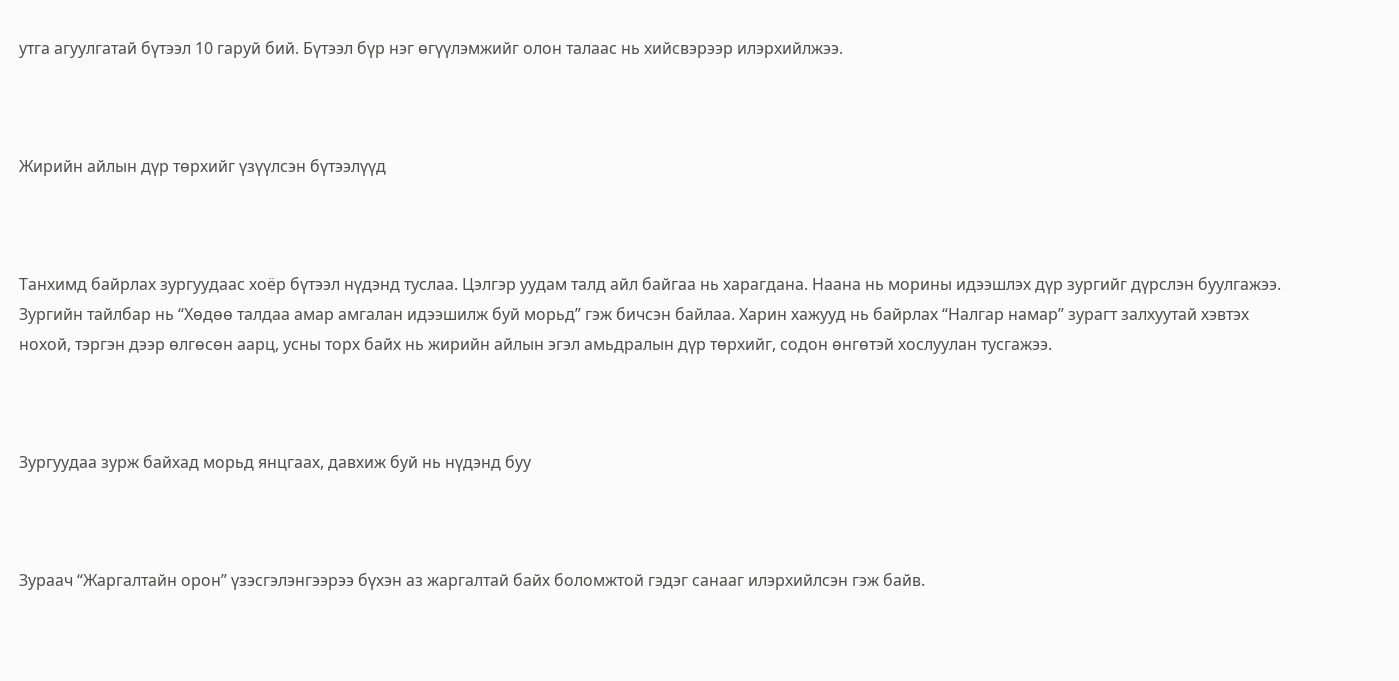утга агуулгатай бүтээл 10 гаруй бий. Бүтээл бүр нэг өгүүлэмжийг олон талаас нь хийсвэрээр илэрхийлжээ.



Жирийн айлын дүр төрхийг үзүүлсэн бүтээлүүд



Танхимд байрлах зургуудаас хоёр бүтээл нүдэнд туслаа. Цэлгэр уудам талд айл байгаа нь харагдана. Наана нь морины идээшлэх дүр зургийг дүрслэн буулгажээ. Зургийн тайлбар нь “Хөдөө талдаа амар амгалан идээшилж буй морьд” гэж бичсэн байлаа. Харин хажууд нь байрлах “Налгар намар” зурагт залхуутай хэвтэх нохой, тэргэн дээр өлгөсөн аарц, усны торх байх нь жирийн айлын эгэл амьдралын дүр төрхийг, содон өнгөтэй хослуулан тусгажээ.



Зургуудаа зурж байхад морьд янцгаах, давхиж буй нь нүдэнд буу



Зураач “Жаргалтайн орон” үзэсгэлэнгээрээ бүхэн аз жаргалтай байх боломжтой гэдэг санааг илэрхийлсэн гэж байв.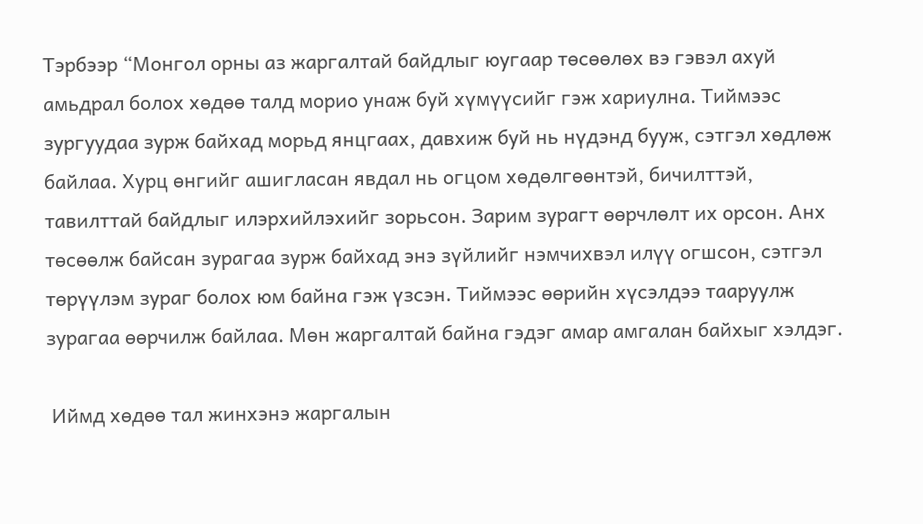Тэрбээр “Монгол орны аз жаргалтай байдлыг юугаар төсөөлөх вэ гэвэл ахуй амьдрал болох хөдөө талд морио унаж буй хүмүүсийг гэж хариулна. Тиймээс зургуудаа зурж байхад морьд янцгаах, давхиж буй нь нүдэнд бууж, сэтгэл хөдлөж байлаа. Хурц өнгийг ашигласан явдал нь огцом хөдөлгөөнтэй, бичилттэй, тавилттай байдлыг илэрхийлэхийг зорьсон. Зарим зурагт өөрчлөлт их орсон. Анх төсөөлж байсан зурагаа зурж байхад энэ зүйлийг нэмчихвэл илүү огшсон, сэтгэл төрүүлэм зураг болох юм байна гэж үзсэн. Тиймээс өөрийн хүсэлдээ тааруулж зурагаа өөрчилж байлаа. Мөн жаргалтай байна гэдэг амар амгалан байхыг хэлдэг.

 Иймд хөдөө тал жинхэнэ жаргалын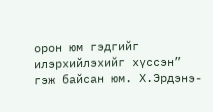орон юм гэдгийг илэрхийлэхийг хүссэн” гэж байсан юм. Х.Эрдэнэ-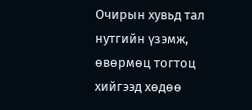Очирын хувьд тал нутгийн үзэмж, өвөрмөц тогтоц хийгээд хөдөө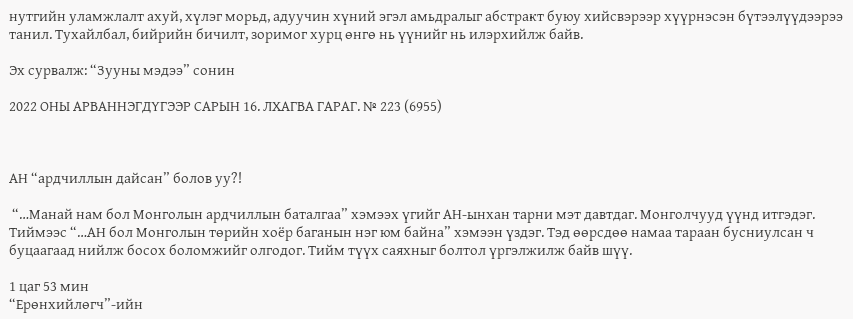нутгийн уламжлалт ахуй, хүлэг морьд, адуучин хүний эгэл амьдралыг абстракт буюу хийсвэрээр хүүрнэсэн бүтээлүүдээрээ танил. Тухайлбал, бийрийн бичилт, зоримог хурц ѳнгѳ нь үүнийг нь илэрхийлж байв.

Эх сурвалж: “Зууны мэдээ” сонин

2022 ОНЫ АРВАННЭГДҮГЭЭР САРЫН 16. ЛХАГВА ГАРАГ. № 223 (6955)



АН “ардчиллын дайсан” болов уу?!

 “…Манай нам бол Монголын ардчиллын баталгаа” хэмээх үгийг АН-ынхан тарни мэт давтдаг. Монголчууд үүнд итгэдэг. Тиймээс “…АН бол Монголын төрийн хоёр баганын нэг юм байна” хэмээн үздэг. Тэд өөрсдөө намаа тараан бусниулсан ч буцаагаад нийлж босох боломжийг олгодог. Тийм түүх саяхныг болтол үргэлжилж байв шүү.

1 цаг 53 мин
“Ерөнхийлөгч”-ийн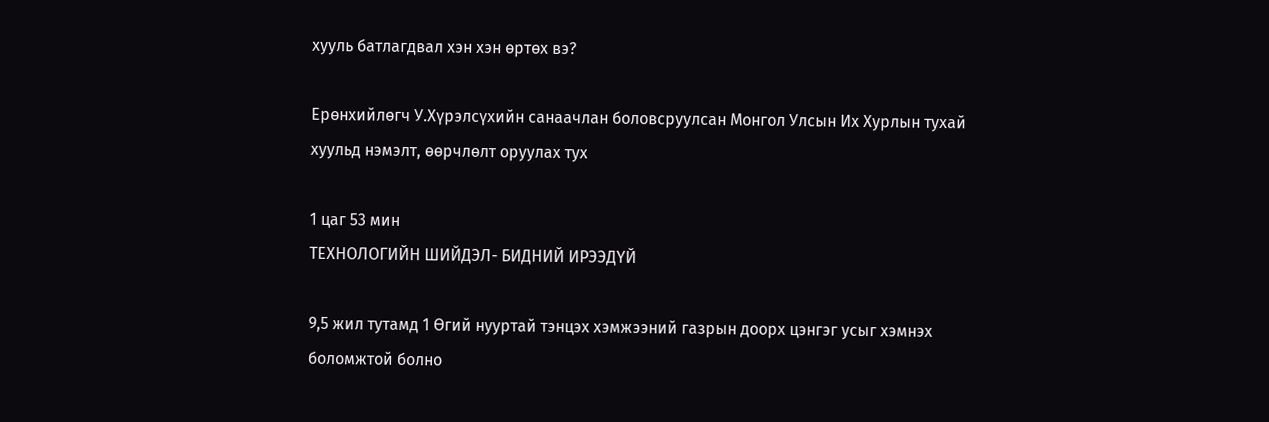хууль батлагдвал хэн хэн өртөх вэ?

Ерөнхийлөгч У.Хүрэлсүхийн санаачлан боловсруулсан Монгол Улсын Их Хурлын тухай хуульд нэмэлт, өөрчлөлт оруулах тух

1 цаг 53 мин
ТЕХНОЛОГИЙН ШИЙДЭЛ- БИДНИЙ ИРЭЭДҮЙ

9,5 жил тутамд 1 Өгий нууртай тэнцэх хэмжээний газрын доорх цэнгэг усыг хэмнэх боломжтой болно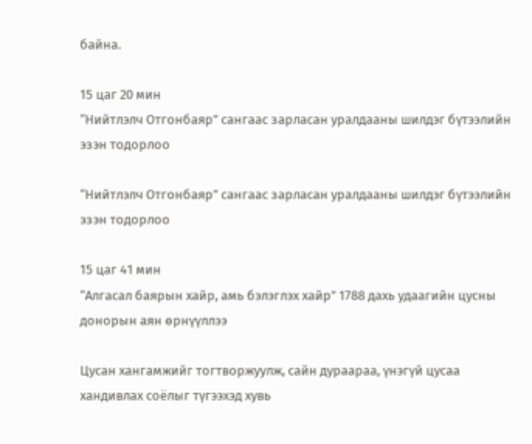байна.

15 цаг 20 мин
“Нийтлэлч Отгонбаяр” сангаас зарласан уралдааны шилдэг бүтээлийн эзэн тодорлоо

“Нийтлэлч Отгонбаяр” сангаас зарласан уралдааны шилдэг бүтээлийн эзэн тодорлоо

15 цаг 41 мин
“Алгасал баярын хайр, амь бэлэглэх хайр” 1788 дахь удаагийн цусны донорын аян өрнүүллээ

Цусан хангамжийг тогтворжуулж, сайн дураараа, үнэгүй цусаа хандивлах соёлыг түгээхэд хувь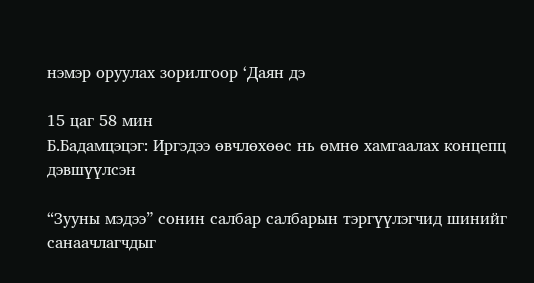нэмэр оруулах зорилгоор ‘Даян дэ

15 цаг 58 мин
Б.Бадамцэцэг: Иргэдээ өвчлөхөөс нь өмнө хамгаалах концепц дэвшүүлсэн

“Зууны мэдээ” сонин салбар салбарын тэргүүлэгчид шинийг санаачлагчдыг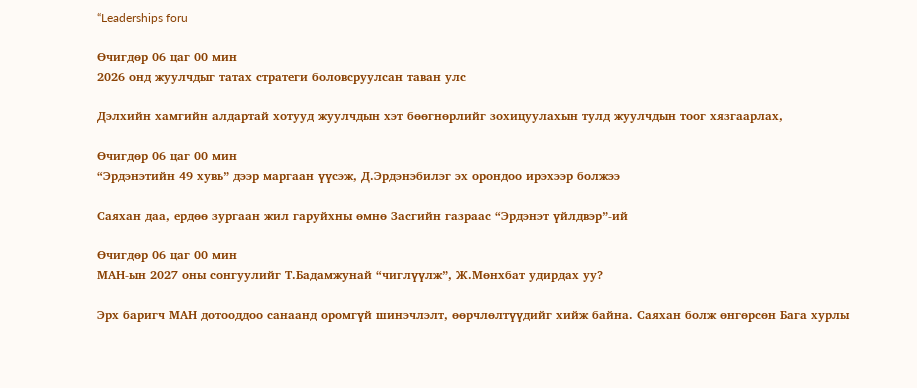“Leaderships foru

Өчигдөр 06 цаг 00 мин
2026 онд жуулчдыг татах стратеги боловсруулсан таван улс

Дэлхийн хамгийн алдартай хотууд жуулчдын хэт бөөгнөрлийг зохицуулахын тулд жуулчдын тоог хязгаарлах,

Өчигдөр 06 цаг 00 мин
“Эрдэнэтийн 49 хувь” дээр маргаан үүсэж, Д.Эрдэнэбилэг эх орондоо ирэхээр болжээ

Саяхан даа, ердөө зургаан жил гаруйхны өмнө Засгийн газраас “Эрдэнэт үйлдвэр”-ий

Өчигдөр 06 цаг 00 мин
МАН-ын 2027 оны сонгуулийг Т.Бадамжунай “чиглүүлж”, Ж.Мөнхбат удирдах уу?

Эрх баригч МАН дотооддоо санаанд оромгүй шинэчлэлт, өөрчлөлтүүдийг хийж байна. Саяхан болж өнгөрсөн Бага хурлы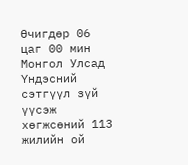Өчигдөр 06 цаг 00 мин
Монгол Улсад Үндэсний сэтгүүл зүй үүсэж хөгжсөний 113 жилийн ой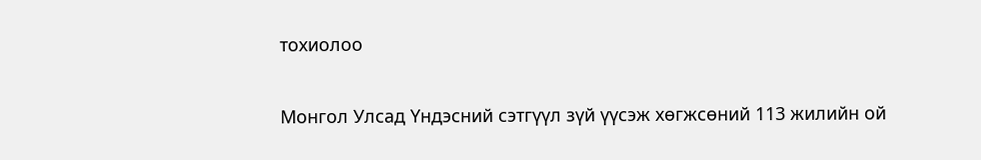тохиолоо

Монгол Улсад Үндэсний сэтгүүл зүй үүсэж хөгжсөний 113 жилийн ой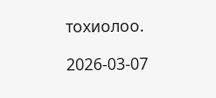тохиолоо.

2026-03-07